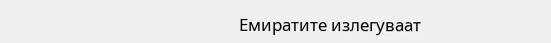Емиратите излегуваат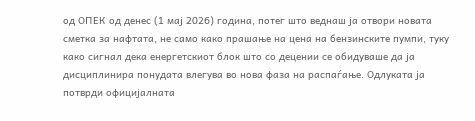од ОПЕК од денес (1 мај 2026) година, потег што веднаш ја отвори новата сметка за нафтата, не само како прашање на цена на бензинските пумпи, туку како сигнал дека енергетскиот блок што со децении се обидуваше да ја дисциплинира понудата влегува во нова фаза на распаѓање. Одлуката ја потврди официјалната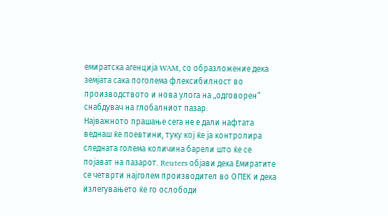емиратска агенција WAM, со образложение дека земјата сака поголема флексибилност во производството и нова улога на „одговорен“ снабдувач на глобалниот пазар.
Најважното прашање сега не е дали нафтата веднаш ќе поевтини, туку кој ќе ја контролира следната голема количина барели што ќе се појават на пазарот. Reuters објави дека Емиратите се четврти најголем производител во ОПЕК и дека излегувањето ќе го ослободи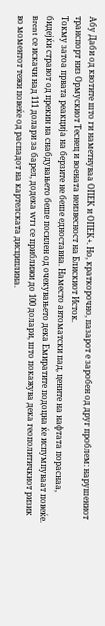Абу Даби од квотите што ги наметнуваа ОПЕК и ОПЕК+. Но, краткорочно, пазарот е заробен од друг проблем: нарушениот транспорт низ Ормускиот Теснец и воената неизвесност на Блискиот Исток.
Токму затоа првата реакција на берзите не беше едноставна. Наместо автоматски пад, цените на нафтата пораснаа, бидејќи стравот од прекин на снабдувањето беше посилен од очекувањето дека Емиратите подоцна ќе испумпуваат повеќе. Brent се искачи над 111 долари за барел, додека WTI се приближи до 100 долари, што покажува дека геополитичкиот ризик во моментот тежи повеќе од распадот на картелската дисциплина.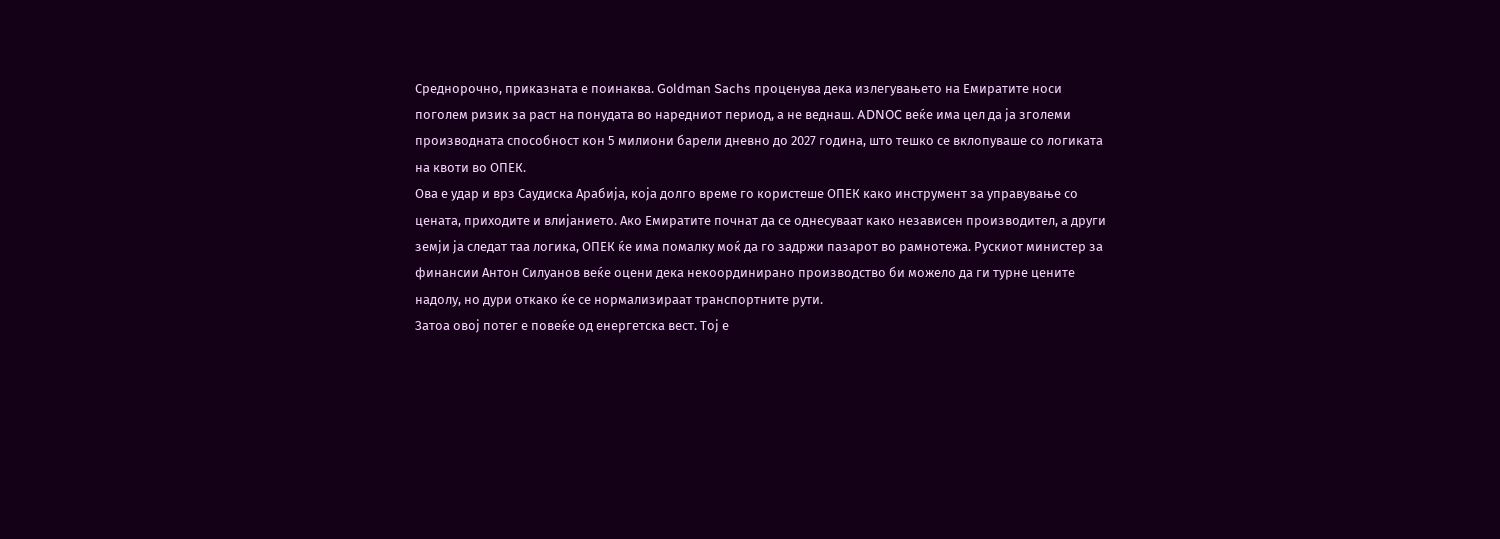Среднорочно, приказната е поинаква. Goldman Sachs проценува дека излегувањето на Емиратите носи поголем ризик за раст на понудата во наредниот период, а не веднаш. ADNOC веќе има цел да ја зголеми производната способност кон 5 милиони барели дневно до 2027 година, што тешко се вклопуваше со логиката на квоти во ОПЕК.
Ова е удар и врз Саудиска Арабија, која долго време го користеше ОПЕК како инструмент за управување со цената, приходите и влијанието. Ако Емиратите почнат да се однесуваат како независен производител, а други земји ја следат таа логика, ОПЕК ќе има помалку моќ да го задржи пазарот во рамнотежа. Рускиот министер за финансии Антон Силуанов веќе оцени дека некоординирано производство би можело да ги турне цените надолу, но дури откако ќе се нормализираат транспортните рути.
Затоа овој потег е повеќе од енергетска вест. Тој е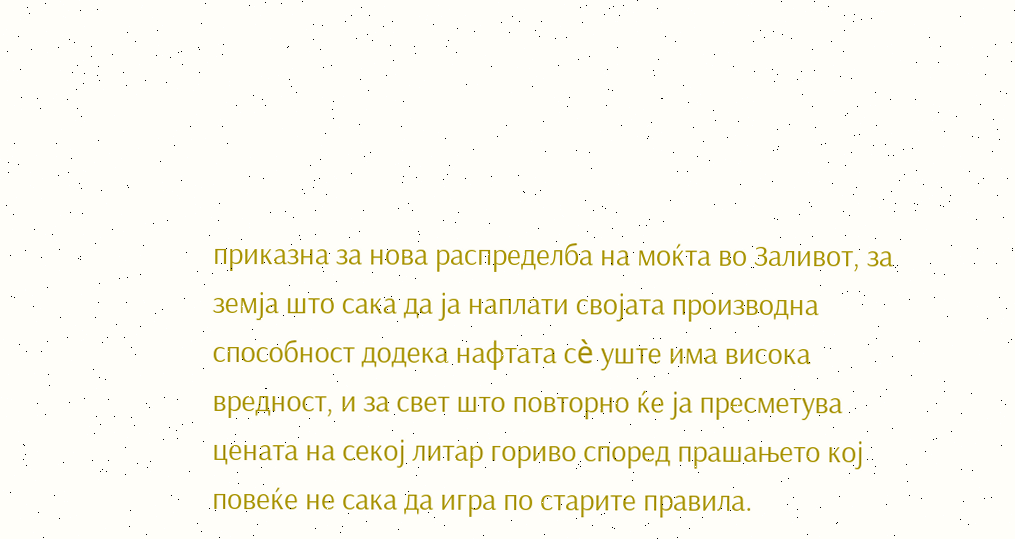приказна за нова распределба на моќта во Заливот, за земја што сака да ја наплати својата производна способност додека нафтата сè уште има висока вредност, и за свет што повторно ќе ја пресметува цената на секој литар гориво според прашањето кој повеќе не сака да игра по старите правила.